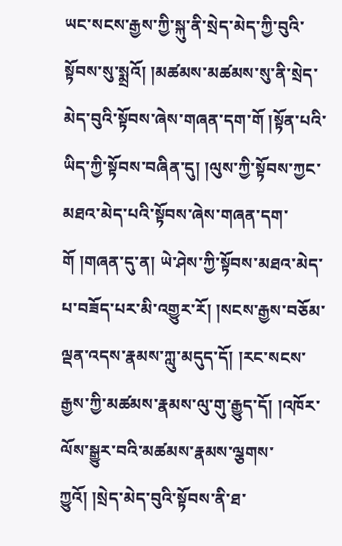ཡང་སངས་རྒྱས་ཀྱི་སྐུ་ནི་སྲེད་མེད་ཀྱི་བུའི་སྟོབས་སུ་སྨྲའོ། །མཚམས་མཚམས་སུ་ནི་སྲེད་མེད་བུའི་སྟོབས་ཞེས་གཞན་དག་གོ །སྟོན་པའི་ཡིད་ཀྱི་སྟོབས་བཞིན་དུ། །ལུས་ཀྱི་སྟོབས་ཀྱང་མཐའ་མེད་པའི་སྟོབས་ཞེས་གཞན་དག་གོ །གཞན་དུ་ན། ཡེ་ཤེས་ཀྱི་སྟོབས་མཐའ་མེད་པ་བཟོད་པར་མི་འགྱུར་རོ། །སངས་རྒྱས་བཅོམ་ལྡན་འདས་རྣམས་ཀླུ་མདུད་དོ། །རང་སངས་རྒྱས་ཀྱི་མཚམས་རྣམས་ལུ་གུ་རྒྱུད་དོ། །འཁོར་ལོས་སྒྱུར་བའི་མཚམས་རྣམས་ལྕགས་ཀྱུའོ། །སྲེད་མེད་བུའི་སྟོབས་ནི་ཐ་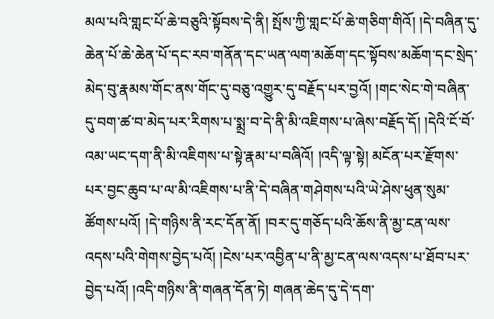མལ་པའི་གླང་པོ་ཆེ་བཅུའི་སྟོབས་དེ་ནི། སྤོས་ཀྱི་གླང་པོ་ཆེ་གཅིག་གིའོ། །དེ་བཞིན་དུ་ཆེན་པོ་ཆེ་ཆེན་པོ་དང་རབ་གནོན་དང་ཡན་ལག་མཆོག་དང་སྟོབས་མཆོག་དང་སྲེད་མེད་བུ་རྣམས་གོང་ནས་གོང་དུ་བཅུ་འགྱུར་དུ་བརྗོད་པར་བྱའོ། །གང་སེང་གེ་བཞིན་དུ་བག་ཚ་བ་མེད་པར་རིགས་པ་སྨྲ་བ་དེ་ནི་མི་འཇིགས་པ་ཞེས་བརྗོད་དོ། །དེའི་ངོ་བོ་འམ་ཡང་དག་ནི་མི་འཇིགས་པ་སྟེ་རྣམ་པ་བཞིའོ། །འདི་ལྟ་སྟེ། མངོན་པར་རྫོགས་པར་བྱང་ཆུབ་པ་ལ་མི་འཇིགས་པ་ནི་དེ་བཞིན་གཤེགས་པའི་ཡེ་ཤེས་ཕུན་སུམ་ཚོགས་པའོ། །དེ་གཉིས་ནི་རང་དོན་ནོ། །བར་དུ་གཅོད་པའི་ཆོས་ནི་མྱ་ངན་ལས་འདས་པའི་གེགས་བྱེད་པའོ། །ངེས་པར་འབྱིན་པ་ནི་མྱ་ངན་ལས་འདས་པ་ཐོབ་པར་བྱེད་པའོ། །འདི་གཉིས་ནི་གཞན་དོན་ཏེ། གཞན་ཆེད་དུ་དེ་དག་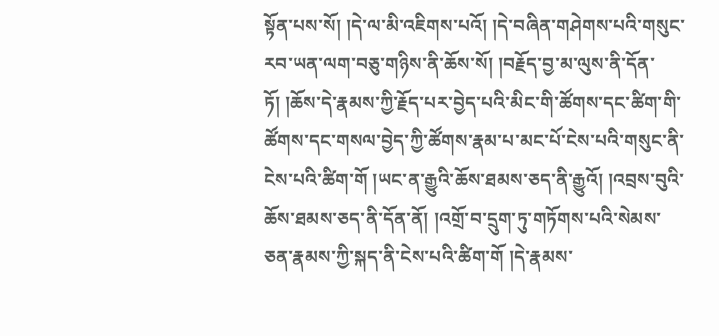སྟོན་པས་སོ། །དེ་ལ་མི་འཇིགས་པའོ། །དེ་བཞིན་གཤེགས་པའི་གསུང་རབ་ཡན་ལག་བཅུ་གཉིས་ནི་ཆོས་སོ། །བརྗོད་བྱ་མ་ལུས་ནི་དོན་ཏོ། །ཆོས་དེ་རྣམས་ཀྱི་རྗོད་པར་བྱེད་པའི་མིང་གི་ཚོགས་དང་ཚིག་གི་ཚོགས་དང་གསལ་བྱེད་ཀྱི་ཚོགས་རྣམ་པ་མང་པོ་ངེས་པའི་གསུང་ནི་ངེས་པའི་ཚིག་གོ །ཡང་ན་རྒྱུའི་ཆོས་ཐམས་ཅད་ནི་རྒྱུའོ། །འབྲས་བུའི་ཆོས་ཐམས་ཅད་ནི་དོན་ནོ། །འགྲོ་བ་དྲུག་ཏུ་གཏོགས་པའི་སེམས་ཅན་རྣམས་ཀྱི་སྐད་ནི་ངེས་པའི་ཚིག་གོ །དེ་རྣམས་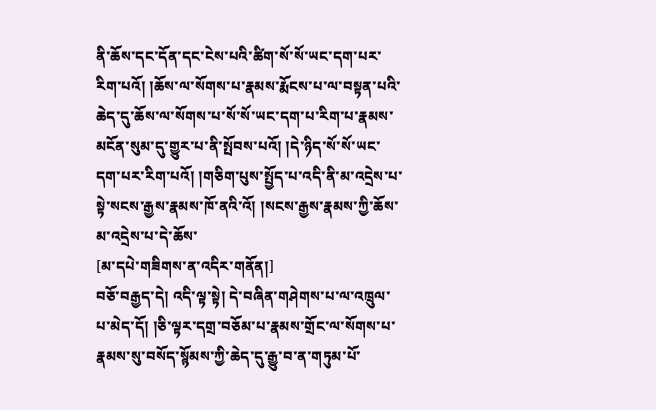ནི་ཆོས་དང་དོན་དང་ངེས་པའི་ཚིག་སོ་སོ་ཡང་དག་པར་རིག་པའོ། །ཆོས་ལ་སོགས་པ་རྣམས་རྨོངས་པ་ལ་བསྟན་པའི་ཆེད་དུ་ཆོས་ལ་སོགས་པ་སོ་སོ་ཡང་དག་པ་རིག་པ་རྣམས་མངོན་སུམ་དུ་གྱུར་པ་ནི་སྤོབས་པའོ། །དེ་ཉིད་སོ་སོ་ཡང་དག་པར་རིག་པའོ། །གཅིག་པུས་སྤྱོད་པ་འདི་ནི་མ་འདྲེས་པ་སྟེ་སངས་རྒྱས་རྣམས་ཁོ་ནའི་འོ། །སངས་རྒྱས་རྣམས་ཀྱི་ཆོས་མ་འདྲེས་པ་དེ་ཆོས་
[མ་དཔེ་གཟིགས་ན་འདིར་གནོན།]
བཅོ་བརྒྱད་དེ། འདི་ལྟ་སྟེ། དེ་བཞིན་གཤེགས་པ་ལ་འཁྲུལ་པ་མེད་དོ། །ཅི་ལྟར་དགྲ་བཅོམ་པ་རྣམས་གྲོང་ལ་སོགས་པ་རྣམས་སུ་བསོད་སྙོམས་ཀྱི་ཆེད་དུ་རྒྱུ་བ་ན་གཏུམ་པོ་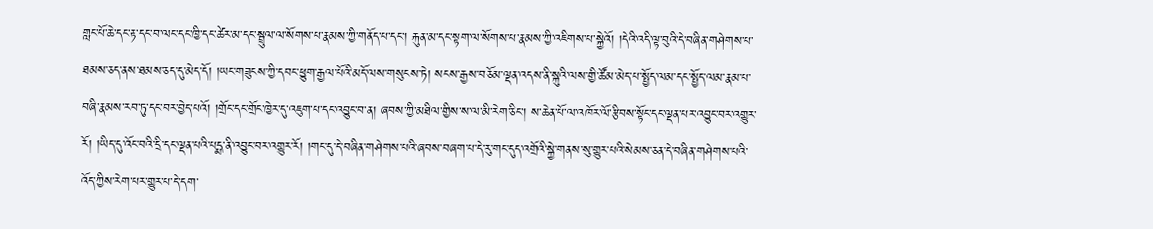གླང་པོ་ཆེ་དང་རྟ་དང་བ་ལང་དང་ཁྱི་དང་ཚེར་མ་དང་སྦྲུལ་ལ་སོགས་པ་རྣམས་ཀྱི་གནོད་པ་དང་། རྐུན་མ་དང་སྟག་ལ་སོགས་པ་རྣམས་ཀྱི་འཇིགས་པ་སྐྱེའོ། །དེའི་འདི་ལྟ་བུའི་དེ་བཞིན་གཤེགས་པ་ཐམས་ཅད་ནས་ཐམས་ཅད་དུ་མེད་དོ། །ཡང་གཟུངས་ཀྱི་དབང་ཕྱུག་རྒྱལ་པོའི་མདོ་ལས་གསུངས་ཏེ། སངས་རྒྱས་བཅོམ་ལྡན་འདས་ནི་སྐུའི་ལས་གྱི་ཚོམ་མེད་པ་སྤྱོད་ལམ་དང་སྤྱོད་ལམ་རྣམ་པ་བཞི་རྣམས་རབ་ཏུ་དང་བར་བྱེད་པའོ། །གྲོང་དང་གྲོང་ཁྱེར་དུ་འཇུག་པ་དང་འབྱུང་བ་ན། ཞབས་ཀྱི་མཐིལ་གྱིས་ས་ལ་མི་རེག་ཅིང་། ས་ཆེན་པོ་ལ་འཁོར་ལོ་རྩིབས་སྟོང་དང་ལྡན་པར་འབྱུང་བར་འགྱུར་རོ། །ཡིད་དུ་འོང་བའི་དྲི་དང་ལྡན་པའི་པདྨ་ནི་འབྱུང་བར་འགྱུར་རོ། །གང་དུ་དེ་བཞིན་གཤེགས་པའི་ཞབས་བཞག་པ་དེ་རུ་གང་དུད་འགྲོའི་སྐྱེ་གནས་སུ་གྱུར་པའི་སེམས་ཅན་དེ་བཞིན་གཤེགས་པའི་འོད་ཀྱིས་རེག་པར་གྱུར་པ་དེ་དག་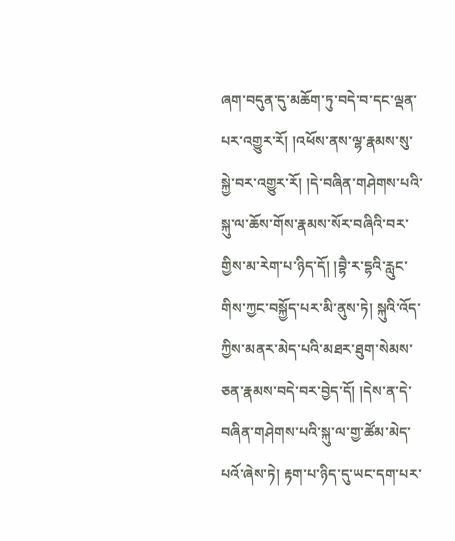ཞག་བདུན་དུ་མཆོག་ཏུ་བདེ་བ་དང་ལྡན་པར་འགྱུར་རོ། །འཕོས་ནས་ལྷ་རྣམས་སུ་སྐྱེ་བར་འགྱུར་རོ། །དེ་བཞིན་གཤེགས་པའི་སྐུ་ལ་ཆོས་གོས་རྣམས་སོར་བཞིའི་བར་གྱིས་མ་རེག་པ་ཉིད་དོ། །བྷཻ་ར་དྷའི་རླུང་གིས་ཀྱང་བསྐྱོད་པར་མི་ནུས་ཏེ། སྐུའི་འོད་ཀྱིས་མནར་མེད་པའི་མཐར་ཐུག་སེམས་ཅན་རྣམས་བདེ་བར་བྱེད་དོ། །དེས་ན་དེ་བཞིན་གཤེགས་པའི་སྐུ་ལ་གྱ་ཚོམ་མེད་པའོ་ཞེས་ཏེ། རྟག་པ་ཉིད་དུ་ཡང་དག་པར་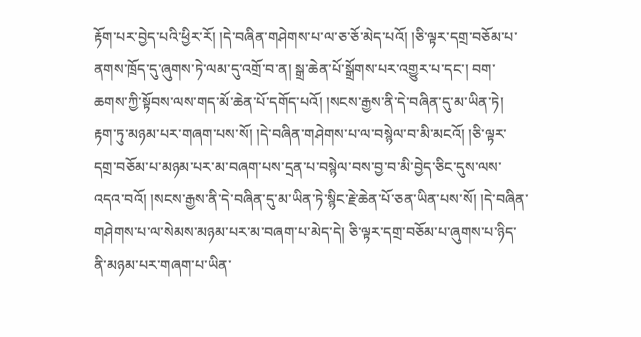རྟོག་པར་བྱེད་པའི་ཕྱིར་རོ། །དེ་བཞིན་གཤེགས་པ་ལ་ཅ་ཅོ་མེད་པའོ། །ཅི་ལྟར་དགྲ་བཅོམ་པ་ནགས་ཁྲོད་དུ་ཞུགས་ཏེ་ལམ་དུ་འགྲོ་བ་ན། སྒྲ་ཆེན་པོ་སྒྲོགས་པར་འགྱུར་པ་དང་། བག་ཆགས་ཀྱི་སྟོབས་ལས་གད་མོ་ཆེན་པོ་དགོད་པའོ། །སངས་རྒྱས་ནི་དེ་བཞིན་དུ་མ་ཡིན་ཏེ། རྟག་ཏུ་མཉམ་པར་གཞག་པས་སོ། །དེ་བཞིན་གཤེགས་པ་ལ་བསྙེལ་བ་མི་མངའོ། །ཅི་ལྟར་དགྲ་བཅོམ་པ་མཉམ་པར་མ་བཞག་པས་དྲན་པ་བསྙེལ་བས་བྱ་བ་མི་བྱེད་ཅིང་དུས་ལས་འདའ་བའོ། །སངས་རྒྱས་ནི་དེ་བཞིན་དུ་མ་ཡིན་ཏེ་སྙིང་རྗེ་ཆེན་པོ་ཅན་ཡིན་པས་སོ། །དེ་བཞིན་གཤེགས་པ་ལ་སེམས་མཉམ་པར་མ་བཞག་པ་མེད་དེ། ཅི་ལྟར་དགྲ་བཅོམ་པ་ཞུགས་པ་ཉིད་ནི་མཉམ་པར་གཞག་པ་ཡིན་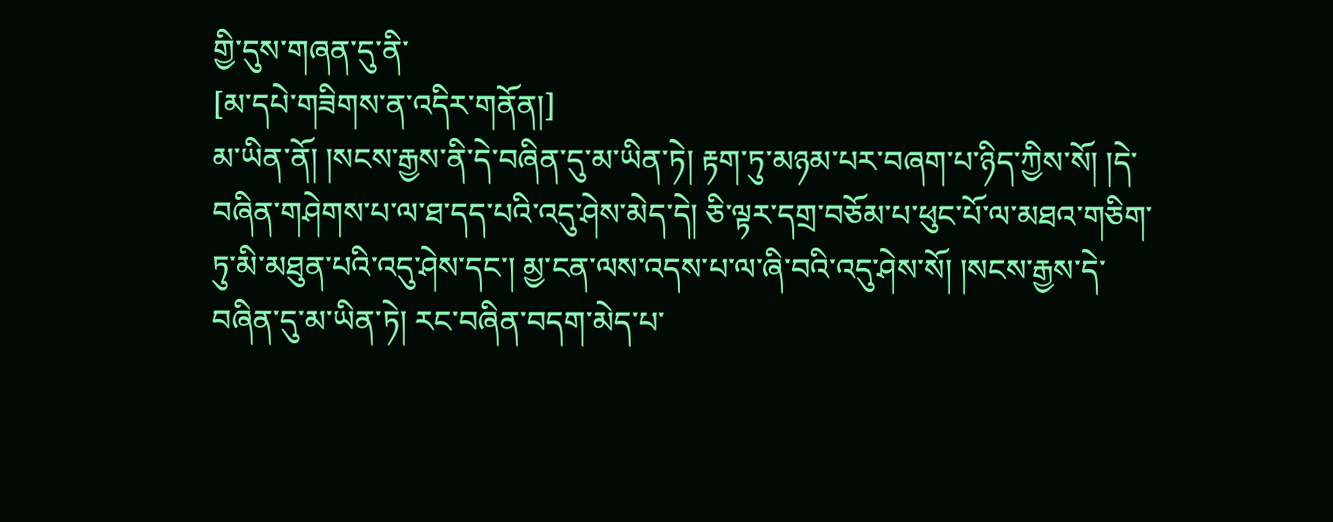གྱི་དུས་གཞན་དུ་ནི་
[མ་དཔེ་གཟིགས་ན་འདིར་གནོན།]
མ་ཡིན་ནོ། །སངས་རྒྱས་ནི་དེ་བཞིན་དུ་མ་ཡིན་ཏེ། རྟག་ཏུ་མཉམ་པར་བཞག་པ་ཉིད་ཀྱིས་སོ། །དེ་བཞིན་གཤེགས་པ་ལ་ཐ་དད་པའི་འདུ་ཤེས་མེད་དེ། ཅི་ལྟར་དགྲ་བཅོམ་པ་ཕུང་པོ་ལ་མཐའ་གཅིག་ཏུ་མི་མཐུན་པའི་འདུ་ཤེས་དང་། མྱ་ངན་ལས་འདས་པ་ལ་ཞི་བའི་འདུ་ཤེས་སོ། །སངས་རྒྱས་དེ་བཞིན་དུ་མ་ཡིན་ཏེ། རང་བཞིན་བདག་མེད་པ་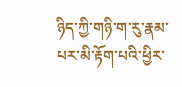ཉིད་ཀྱི་གཉི་ག་རུ་རྣམ་པར་མི་རྟོག་པའི་ཕྱིར་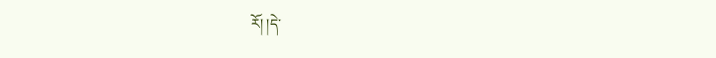རོ། །དེ་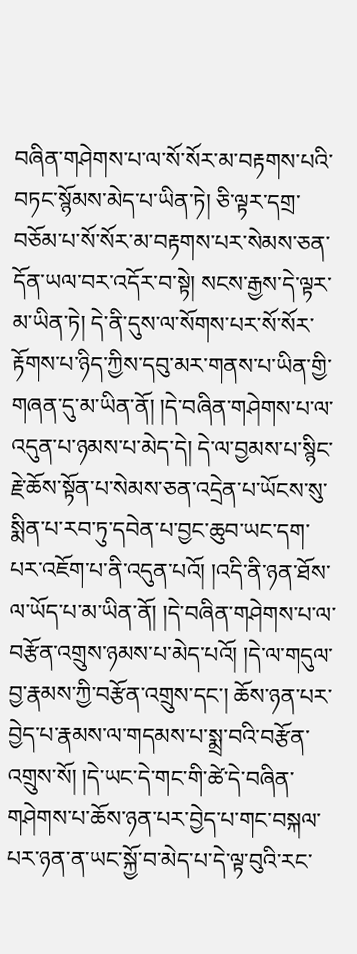བཞིན་གཤེགས་པ་ལ་སོ་སོར་མ་བརྟགས་པའི་བཏང་སྙོམས་མེད་པ་ཡིན་ཏེ། ཅི་ལྟར་དགྲ་བཅོམ་པ་སོ་སོར་མ་བརྟགས་པར་སེམས་ཅན་དོན་ཡལ་བར་འདོར་བ་སྟེ། སངས་རྒྱས་དེ་ལྟར་མ་ཡིན་ཏེ། དེ་ནི་དུས་ལ་སོགས་པར་སོ་སོར་རྟོགས་པ་ཉིད་ཀྱིས་དབུ་མར་གནས་པ་ཡིན་གྱི་གཞན་དུ་མ་ཡིན་ནོ། །དེ་བཞིན་གཤེགས་པ་ལ་འདུན་པ་ཉམས་པ་མེད་དེ། དེ་ལ་བྱམས་པ་སྙིང་རྗེ་ཆོས་སྟོན་པ་སེམས་ཅན་འདྲེན་པ་ཡོངས་སུ་སྨིན་པ་རབ་ཏུ་དབེན་པ་བྱང་ཆུབ་ཡང་དག་པར་འཇོག་པ་ནི་འདུན་པའོ། །འདི་ནི་ཉན་ཐོས་ལ་ཡོད་པ་མ་ཡིན་ནོ། །དེ་བཞིན་གཤེགས་པ་ལ་བརྩོན་འགྲུས་ཉམས་པ་མེད་པའོ། །དེ་ལ་གདུལ་བྱ་རྣམས་ཀྱི་བརྩོན་འགྲུས་དང་། ཆོས་ཉན་པར་བྱེད་པ་རྣམས་ལ་གདམས་པ་སྨྲ་བའི་བརྩོན་འགྲུས་སོ། །དེ་ཡང་དེ་གང་གི་ཚེ་དེ་བཞིན་གཤེགས་པ་ཆོས་ཉན་པར་བྱེད་པ་གང་བསྐལ་པར་ཉན་ན་ཡང་སྐྱོ་བ་མེད་པ་དེ་ལྟ་བུའི་རང་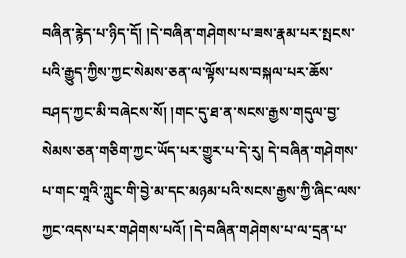བཞིན་རྙེད་པ་ཉིད་དོ། །དེ་བཞིན་གཤེགས་པ་ཟས་རྣམ་པར་སྤངས་པའི་རྒྱུད་ཀྱིས་ཀྱང་སེམས་ཅན་ལ་ལྟོས་པས་བསྐལ་པར་ཆོས་བཤད་ཀྱང་མི་བཞེངས་སོ། །གང་དུ་ཐ་ན་སངས་རྒྱས་གདུལ་བྱ་སེམས་ཅན་གཅིག་ཀྱང་ཡོད་པར་གྱུར་པ་དེ་རུ། དེ་བཞིན་གཤེགས་པ་གང་གཱའི་ཀླུང་གི་བྱེ་མ་དང་མཉམ་པའི་སངས་རྒྱས་ཀྱི་ཞིང་ལས་ཀྱང་འདས་པར་གཤེགས་པའོ། །དེ་བཞིན་གཤེགས་པ་ལ་དྲན་པ་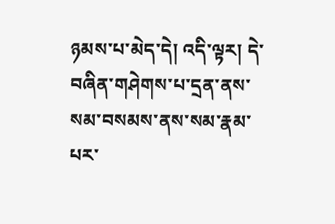ཉམས་པ་མེད་དེ། འདི་ལྟར། དེ་བཞིན་གཤེགས་པ་དྲན་ནས་སམ་བསམས་ནས་སམ་རྣམ་པར་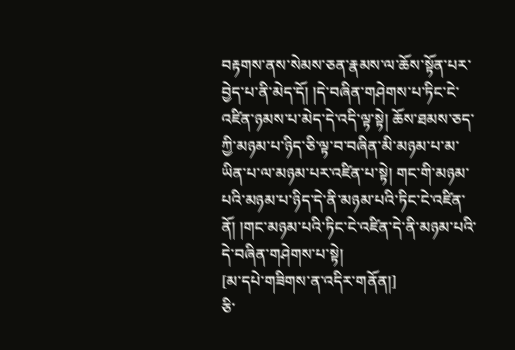བརྟགས་ནས་སེམས་ཅན་རྣམས་ལ་ཆོས་སྟོན་པར་བྱེད་པ་ནི་མེད་དོ། །དེ་བཞིན་གཤེགས་པ་ཏིང་ངེ་འཛིན་ཉམས་པ་མེད་དེ་འདི་ལྟ་སྟེ། ཆོས་ཐམས་ཅད་ཀྱི་མཉམ་པ་ཉིད་ཅི་ལྟ་བ་བཞིན་མི་མཉམ་པ་མ་ཡིན་པ་ལ་མཉམ་པར་འཛིན་པ་སྟེ། གང་གི་མཉམ་པའི་མཉམ་པ་ཉིད་དེ་ནི་མཉམ་པའི་ཏིང་ངེ་འཛིན་ནོ། །གང་མཉམ་པའི་ཏིང་ངེ་འཛིན་དེ་ནི་མཉམ་པའི་དེ་བཞིན་གཤེགས་པ་སྟེ།
[མ་དཔེ་གཟིགས་ན་འདིར་གནོན།]
ཅི་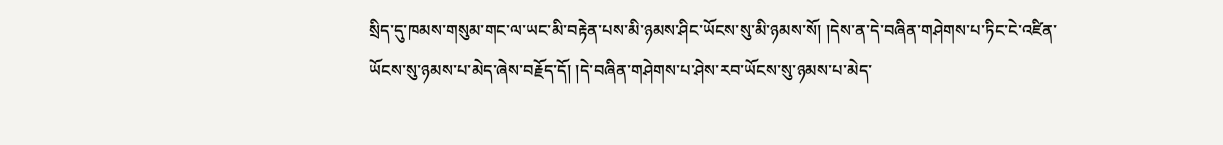སྲིད་དུ་ཁམས་གསུམ་གང་ལ་ཡང་མི་བརྟེན་པས་མི་ཉམས་ཤིང་ཡོངས་སུ་མི་ཉམས་སོ། །དེས་ན་དེ་བཞིན་གཤེགས་པ་ཏིང་ངེ་འཛིན་ཡོངས་སུ་ཉམས་པ་མེད་ཞེས་བརྗོད་དོ། །དེ་བཞིན་གཤེགས་པ་ཤེས་རབ་ཡོངས་སུ་ཉམས་པ་མེད་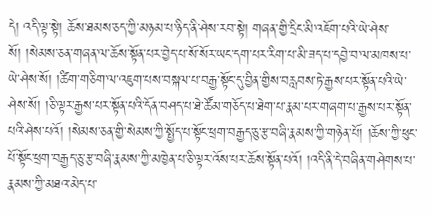དེ། འདི་ལྟ་སྟེ། ཆོས་ཐམས་ཅད་ཀྱི་མཉམ་པ་ཉིད་ནི་ཤེས་རབ་སྟེ། གཞན་གྱི་དྲིང་མི་འཇོག་པའི་ཡེ་ཤེས་སོ། །སེམས་ཅན་གཞན་ལ་ཆོས་སྟོན་པར་བྱེད་པ་སོ་སོར་ཡང་དག་པར་རིག་པ་མི་ཟད་པ་དབྱེ་བ་ལ་མཁས་པ་ཡེ་ཤེས་སོ། །ཚིག་གཅིག་ལ་འཇུག་པས་བསྐལ་པ་བརྒྱ་སྟོང་དུ་བྱིན་གྱིས་བརླབས་ཏེ་རྒྱས་པར་སྟོན་པའི་ཡེ་ཤེས་སོ། །ཅི་ལྟར་རྒྱས་པར་སྟོན་པའི་དོན་བཤད་པ་ཐེ་ཚོམ་གཅོད་པ་ཐེག་པ་རྣམ་པར་གཞག་པ་རྒྱས་པར་སྟོན་པའི་ཤེས་པའོ། །སེམས་ཅན་གྱི་སེམས་ཀྱི་སྤྱོད་པ་སྟོང་ཕྲག་བརྒྱད་ཅུ་རྩ་བཞི་རྣམས་ཀྱི་གཉེན་པོ། །ཆོས་ཀྱི་ཕུང་པོ་སྟོང་ཕྲག་བརྒྱད་ཅུ་རྩ་བཞི་རྣམས་ཀྱི་མཁྱེན་པ་ཅི་ལྟར་འོས་པར་ཆོས་སྟོན་པའོ། །འདི་ནི་དེ་བཞིན་གཤེགས་པ་རྣམས་ཀྱི་མཐའ་མེད་པ་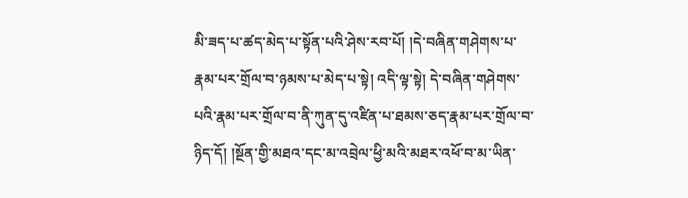མི་ཟད་པ་ཚད་མེད་པ་སྟོན་པའི་ཤེས་རབ་པོ། །དེ་བཞིན་གཤེགས་པ་རྣམ་པར་གྲོལ་བ་ཉམས་པ་མེད་པ་སྟེ། འདི་ལྟ་སྟེ། དེ་བཞིན་གཤེགས་པའི་རྣམ་པར་གྲོལ་བ་ནི་ཀུན་དུ་འཛིན་པ་ཐམས་ཅད་རྣམ་པར་གྲོལ་བ་ཉིད་དོ། །སྔོན་གྱི་མཐའ་དང་མ་འབྲེལ་ཕྱི་མའི་མཐར་འཕོ་བ་མ་ཡིན་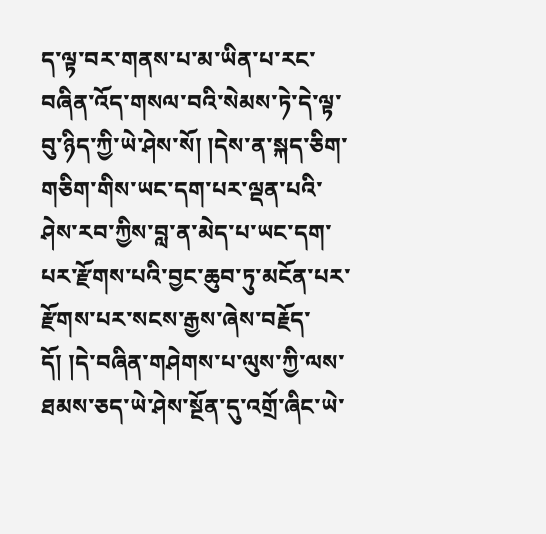ད་ལྟ་བར་གནས་པ་མ་ཡིན་པ་རང་བཞིན་འོད་གསལ་བའི་སེམས་ཏེ་དེ་ལྟ་བུ་ཉིད་ཀྱི་ཡེ་ཤེས་སོ། །དེས་ན་སྐད་ཅིག་གཅིག་གིས་ཡང་དག་པར་ལྡན་པའི་ཤེས་རབ་ཀྱིས་བླ་ན་མེད་པ་ཡང་དག་པར་རྫོགས་པའི་བྱང་ཆུབ་ཏུ་མངོན་པར་རྫོགས་པར་སངས་རྒྱས་ཞེས་བརྗོད་དོ། །དེ་བཞིན་གཤེགས་པ་ལུས་ཀྱི་ལས་ཐམས་ཅད་ཡེ་ཤེས་སྔོན་དུ་འགྲོ་ཞིང་ཡེ་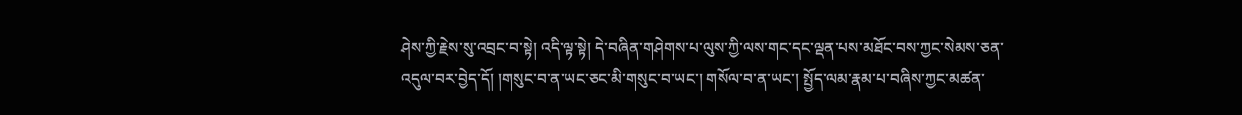ཤེས་ཀྱི་རྗེས་སུ་འབྲང་བ་སྟེ། འདི་ལྟ་སྟེ། དེ་བཞིན་གཤེགས་པ་ལུས་ཀྱི་ལས་གང་དང་ལྡན་པས་མཐོང་བས་ཀྱང་སེམས་ཅན་འདུལ་བར་བྱེད་དོ། །གསུང་བ་ན་ཡང་ཅང་མི་གསུང་བ་ཡང་། གསོལ་བ་ན་ཡང་། སྤྱོད་ལམ་རྣམ་པ་བཞིས་ཀྱང་མཚན་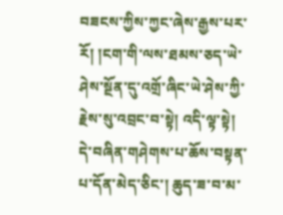བཟངས་ཀྱིས་ཀྱང་ཞེས་རྒྱས་པར་རོ། །ངག་གི་ལས་ཐམས་ཅད་ཡེ་ཤེས་སྔོན་དུ་འགྲོ་ཞིང་ཡེ་ཤེས་ཀྱི་རྗེས་སུ་འབྲང་བ་སྟེ། འདི་ལྟ་སྟེ། དེ་བཞིན་གཤེགས་པ་ཆོས་བསྟན་པ་དོན་མེད་ཅིང་། ཆུད་ཟ་བ་མ་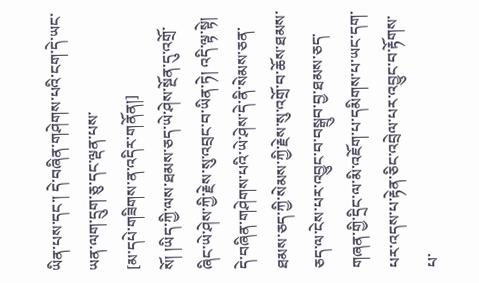ཡིན་པས་དང་། དེ་བཞིན་གཤེགས་པའི་ངག་དེ་ཡང་ཡན་ལག་དྲུག་ཅུ་དང་ལྡན་པས་
[མ་དཔེ་གཟིགས་ན་འདིར་གནོན།]
སོ། །ཡིད་ཀྱི་ལས་ཐམས་ཅད་ཡེ་ཤེས་སྔོན་དུ་འགྲོ་ཞིང་ཡེ་ཤེས་ཀྱི་རྗེས་སུ་འབྲང་བ་ཡིན་ཏེ། འདི་ལྟ་སྟེ། དེ་བཞིན་གཤེགས་པའི་ཡེ་ཤེས་དེ་ནི་སེམས་ཅན་ཐམས་ཅད་ཀྱི་སེམས་ཀྱི་རྗེས་སུ་འགྲོ་བ་ཆོས་ཐམས་ཅད་ལ་ངེས་པར་འབྱུང་བ་བསྒྲུབ་བྱ་ཐམས་ཅད་གཞན་གྱི་དྲིང་ལ་མི་འཇོག་པ་དམིགས་པ་ཡང་དག་པར་འདས་པ་རྟེན་ཅིང་འབྲེལ་པར་འབྱུང་བ་རྟོགས་པ་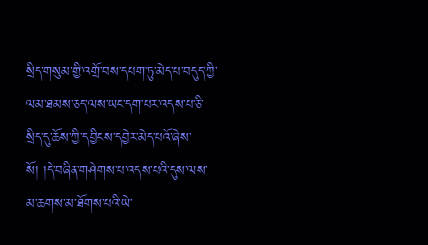སྲིད་གསུམ་གྱི་འགྲོ་བས་དཔག་ཏུ་མེད་པ་བདུད་ཀྱི་ལམ་ཐམས་ཅད་ལས་ཡང་དག་པར་འདས་པ་ཅི་སྲིད་དུ་ཆོས་ཀྱི་དབྱིངས་དབྱེར་མེད་པའོ་ཞེས་སོ། །དེ་བཞིན་གཤེགས་པ་འདས་པའི་དུས་ལས་མ་ཆགས་མ་ཐོགས་པའི་ཡེ་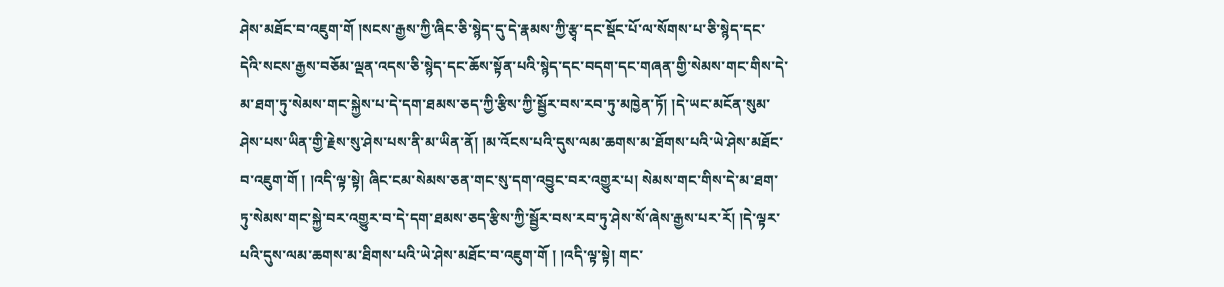ཤེས་མཐོང་བ་འཇུག་གོ །སངས་རྒྱས་ཀྱི་ཞིང་ཅི་སྙེད་དུ་དེ་རྣམས་ཀྱི་རྩྭ་དང་སྡོང་པོ་ལ་སོགས་པ་ཅི་སྙེད་དང་དེའི་སངས་རྒྱས་བཅོམ་ལྡན་འདས་ཅི་སྙེད་དང་ཆོས་སྟོན་པའི་སྙེད་དང་བདག་དང་གཞན་གྱི་སེམས་གང་གིས་དེ་མ་ཐག་ཏུ་སེམས་གང་སྐྱེས་པ་དེ་དག་ཐམས་ཅད་ཀྱི་རྩིས་ཀྱི་སྦྱོར་བས་རབ་ཏུ་མཁྱེན་ཏོ། །དེ་ཡང་མངོན་སུམ་ཤེས་པས་ཡིན་གྱི་རྗེས་སུ་ཤེས་པས་ནི་མ་ཡིན་ནོ། །མ་འོངས་པའི་དུས་ལམ་ཆགས་མ་ཐོགས་པའི་ཡེ་ཤེས་མཐོང་བ་འཇུག་གོ ། །འདི་ལྟ་སྟེ། ཞིང་ངམ་སེམས་ཅན་གང་སུ་དག་འབྱུང་བར་འགྱུར་པ། སེམས་གང་གིས་དེ་མ་ཐག་ཏུ་སེམས་གང་སྐྱེ་བར་འགྱུར་བ་དེ་དག་ཐམས་ཅད་རྩིས་ཀྱི་སྦྱོར་བས་རབ་ཏུ་ཤེས་སོ་ཞེས་རྒྱས་པར་རོ། །དེ་ལྟར་པའི་དུས་ལམ་ཆགས་མ་ཐིགས་པའི་ཡེ་ཤེས་མཐོང་བ་འཇུག་གོ ། །འདི་ལྟ་སྟེ། གང་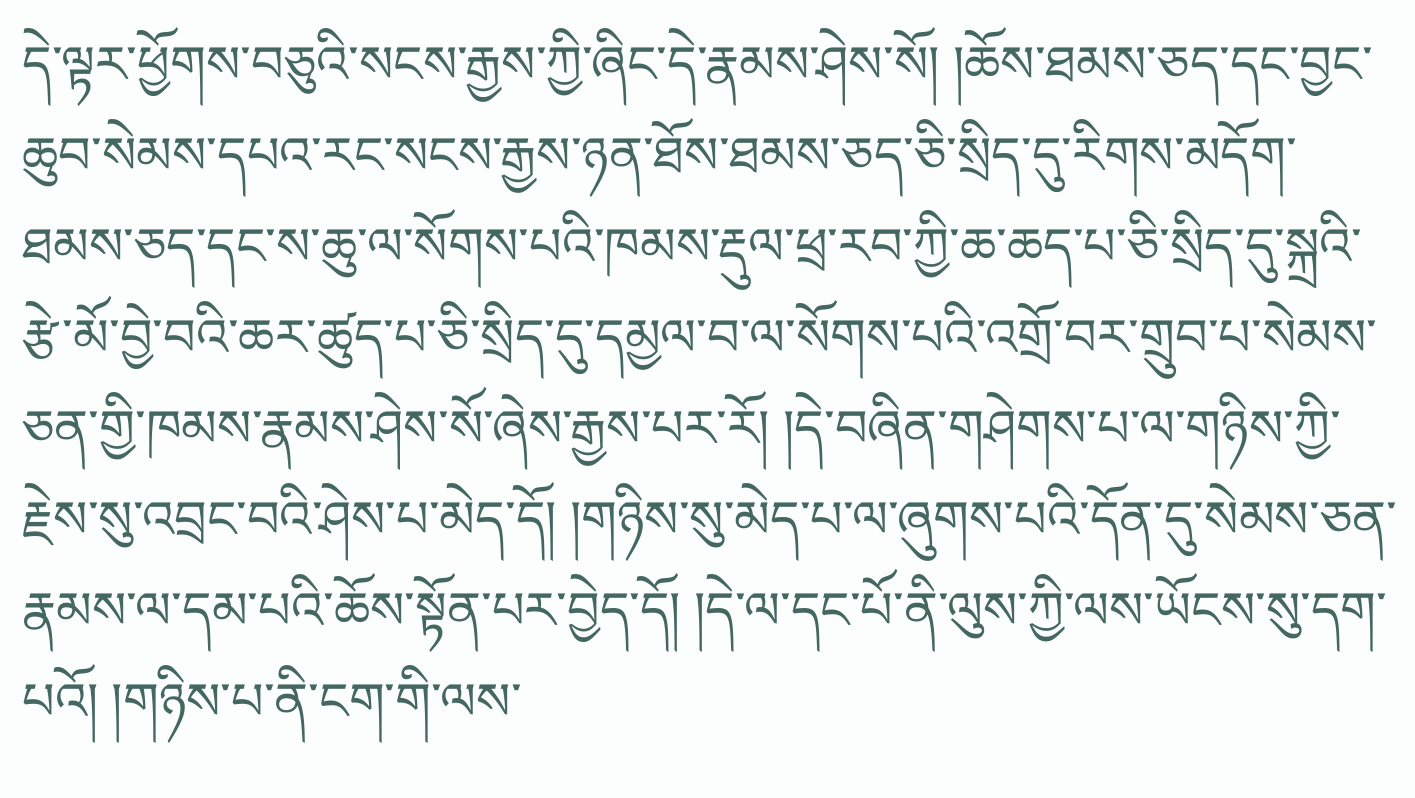དེ་ལྟར་ཕྱོགས་བཅུའི་སངས་རྒྱས་ཀྱི་ཞིང་དེ་རྣམས་ཤེས་སོ། །ཆོས་ཐམས་ཅད་དང་བྱང་ཆུབ་སེམས་དཔའ་རང་སངས་རྒྱས་ཉན་ཐོས་ཐམས་ཅད་ཅི་སྲིད་དུ་རིགས་མདོག་ཐམས་ཅད་དང་ས་ཆུ་ལ་སོགས་པའི་ཁམས་རྡུལ་ཕྲ་རབ་ཀྱི་ཆ་ཆད་པ་ཅི་སྲིད་དུ་སྐྲའི་རྩེ་མོ་བྱེ་བའི་ཆར་ཚུད་པ་ཅི་སྲིད་དུ་དམྱལ་བ་ལ་སོགས་པའི་འགྲོ་བར་གྲུབ་པ་སེམས་ཅན་གྱི་ཁམས་རྣམས་ཤེས་སོ་ཞེས་རྒྱས་པར་རོ། །དེ་བཞིན་གཤེགས་པ་ལ་གཉིས་ཀྱི་རྗེས་སུ་འབྲང་བའི་ཤེས་པ་མེད་དོ། །གཉིས་སུ་མེད་པ་ལ་ཞུགས་པའི་དོན་དུ་སེམས་ཅན་རྣམས་ལ་དམ་པའི་ཆོས་སྟོན་པར་བྱེད་དོ། །དེ་ལ་དང་པོ་ནི་ལུས་ཀྱི་ལས་ཡོངས་སུ་དག་པའོ། །གཉིས་པ་ནི་ངག་གི་ལས་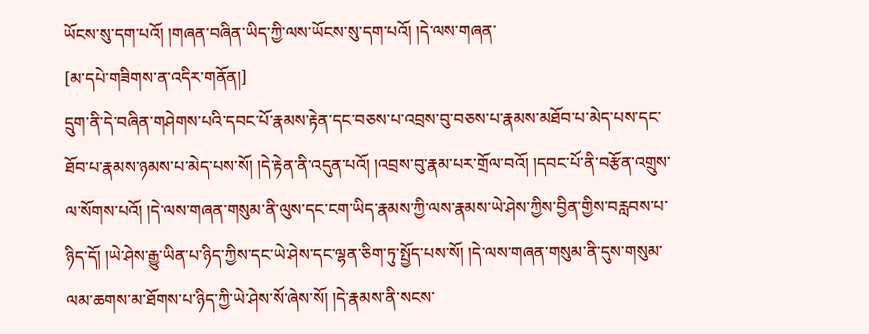ཡོངས་སུ་དག་པའོ། །གཞན་བཞིན་ཡིད་ཀྱི་ལས་ཡོངས་སུ་དག་པའོ། །དེ་ལས་གཞན་
[མ་དཔེ་གཟིགས་ན་འདིར་གནོན།]
དྲུག་ནི་དེ་བཞིན་གཤེགས་པའི་དབང་པོ་རྣམས་རྟེན་དང་བཅས་པ་འབྲས་བུ་བཅས་པ་རྣམས་མཐོབ་པ་མེད་པས་དང་ཐོབ་པ་རྣམས་ཉམས་པ་མེད་པས་སོ། །དེ་རྟེན་ནི་འདུན་པའོ། །འབྲས་བུ་རྣམ་པར་གྲོལ་བའོ། །དབང་པོ་ནི་བརྩོན་འགྲུས་ལ་སོགས་པའོ། །དེ་ལས་གཞན་གསུམ་ནི་ལུས་དང་ངག་ཡིད་རྣམས་ཀྱི་ལས་རྣམས་ཡེ་ཤེས་ཀྱིས་བྱིན་གྱིས་བརླབས་པ་ཉིད་དོ། །ཡེ་ཤེས་རྒྱུ་ཡིན་པ་ཉིད་ཀྱིས་དང་ཡེ་ཤེས་དང་ལྷན་ཅིག་ཏུ་སྤྱོད་པས་སོ། །དེ་ལས་གཞན་གསུམ་ནི་དུས་གསུམ་ལམ་ཆགས་མ་ཐོགས་པ་ཉིད་ཀྱི་ཡེ་ཤེས་སོ་ཞེས་སོ། །དེ་རྣམས་ནི་སངས་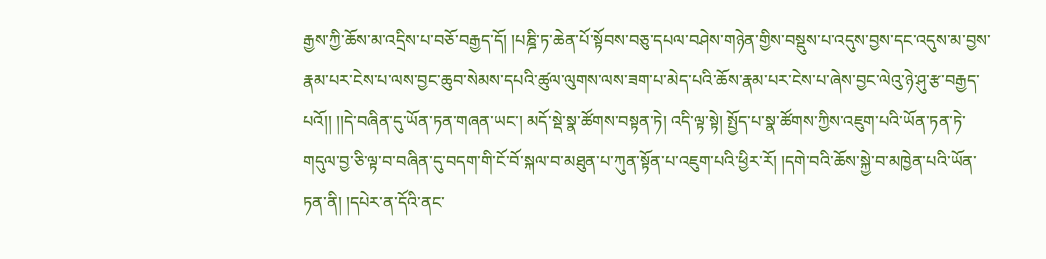རྒྱས་ཀྱི་ཆོས་མ་འདྲིས་པ་བཅོ་བརྒྱད་དོ། །པཎྜི་ཏ་ཆེན་པོ་སྟོབས་བཅུ་དཔལ་བཤེས་གཉེན་གྱིས་བསྡུས་པ་འདུས་བྱས་དང་འདུས་མ་བྱས་རྣམ་པར་ངེས་པ་ལས་བྱང་ཆུབ་སེམས་དཔའི་ཚུལ་ལུགས་ལས་ཟག་པ་མེད་པའི་ཆོས་རྣམ་པར་ངེས་པ་ཞེས་བྱང་ལེའུ་ཉེ་ཤུ་རྩ་བརྒྱད་པའོ།། །།དེ་བཞིན་དུ་ཡོན་ཏན་གཞན་ཡང་། མདོ་སྡེ་སྣ་ཚོགས་བསྟན་ཏེ། འདི་ལྟ་སྟེ། སྤྱོད་པ་སྣ་ཚོགས་ཀྱིས་འཇུག་པའི་ཡོན་ཏན་ཏེ་གདུལ་བྱ་ཅི་ལྟ་བ་བཞིན་དུ་བདག་གི་ངོ་བོ་སྐལ་བ་མཐུན་པ་ཀུན་སྟོན་པ་འཇུག་པའི་ཕྱིར་རོ། །དགེ་བའི་ཆོས་སྐྱེ་བ་མཁྱེན་པའི་ཡོན་ཏན་ནི། །དཔེར་ན་དོའི་ནང་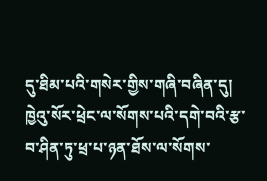དུ་ཐིམ་པའི་གསེར་གྱིས་གཞི་བཞིན་དུ། ཁྱེའུ་སོར་ཕྲེང་ལ་སོགས་པའི་དགེ་བའི་རྩ་བ་ཤིན་ཏུ་ཕྲ་པ་ཉན་ཐོས་ལ་སོགས་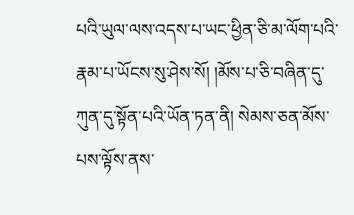པའི་ཡུལ་ལས་འདས་པ་ཡང་ཕྱིན་ཅི་མ་ལོག་པའི་རྣམ་པ་ཡོངས་སུ་ཤེས་སོ། །མོས་པ་ཅི་བཞིན་དུ་ཀུན་དུ་སྟོན་པའི་ཡོན་ཏན་ནི། སེམས་ཅན་མོས་པས་ལྟོས་ནས་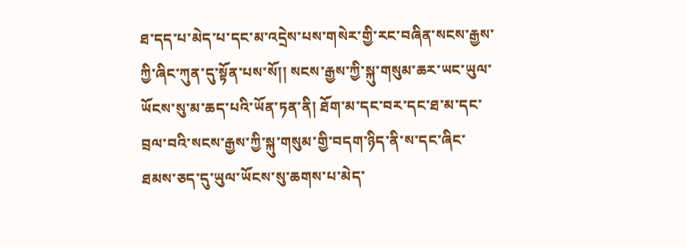ཐ་དད་པ་མེད་པ་དང་མ་འདྲེས་པས་གསེར་གྱི་རང་བཞིན་སངས་རྒྱས་ཀྱི་ཞིང་ཀུན་དུ་སྟོན་པས་སོ།། སངས་རྒྱས་ཀྱི་སྐུ་གསུམ་ཆར་ཡང་ཡུལ་ཡོངས་སུ་མ་ཆད་པའི་ཡོན་ཏན་ནི། ཐོག་མ་དང་བར་དང་ཐ་མ་དང་བྲལ་བའི་སངས་རྒྱས་ཀྱི་སྐུ་གསུམ་གྱི་བདག་ཉིད་ནི་ས་དང་ཞིང་ཐམས་ཅད་དུ་ཡུལ་ཡོངས་སུ་ཆགས་པ་མེད་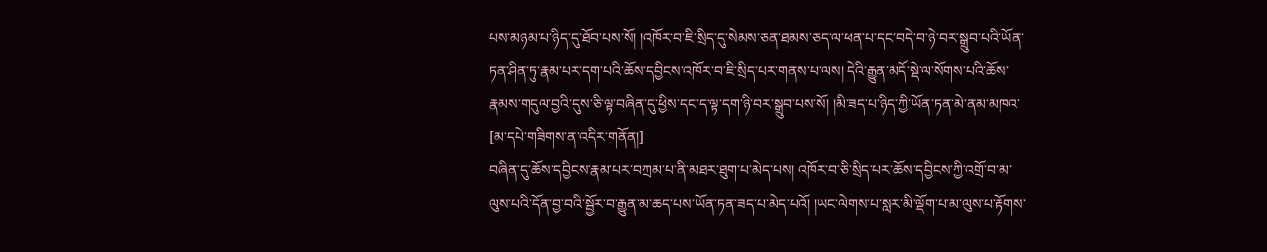པས་མཉམ་པ་ཉིད་དུ་ཐོབ་པས་སོ། །འཁོར་བ་ཇི་སྲིད་དུ་སེམས་ཅན་ཐམས་ཅད་ལ་ཕན་པ་དང་བདེ་བ་ཉེ་བར་སྒྲུབ་པའི་ཡོན་ཏན་ཤིན་ཏུ་རྣམ་པར་དག་པའི་ཆོས་དབྱིངས་འཁོར་བ་ཇི་སྲིད་པར་གནས་པ་ལས། དེའི་རྒྱུན་མདོ་སྡེ་ལ་སོགས་པའི་ཆོས་རྣམས་གདུལ་བྱའི་དུས་ཅི་ལྟ་བཞིན་དུ་ཕྱིས་དང་ད་ལྟ་དག་ཉི་བར་སྒྲུབ་པས་སོ། །མི་ཟད་པ་ཉིད་ཀྱི་ཡོན་ཏན་མེ་ནམ་མཁའ་
[མ་དཔེ་གཟིགས་ན་འདིར་གནོན།]
བཞིན་དུ་ཆོས་དབྱིངས་རྣམ་པར་བཀྲམ་པ་ནི་མཐར་ཐུག་པ་མེད་པས། འཁོར་བ་ཅི་སྲིད་པར་ཆོས་དབྱིངས་ཀྱི་འགྲོ་བ་མ་ལུས་པའི་དོན་བྱ་བའི་སྦྱོར་བ་རྒྱུན་མ་ཆད་པས་ཡོན་ཏན་ཟད་པ་མེད་པའོ། །ཡང་ལེགས་པ་སླར་མི་ལྡོག་པ་མ་ལུས་པ་རྟོགས་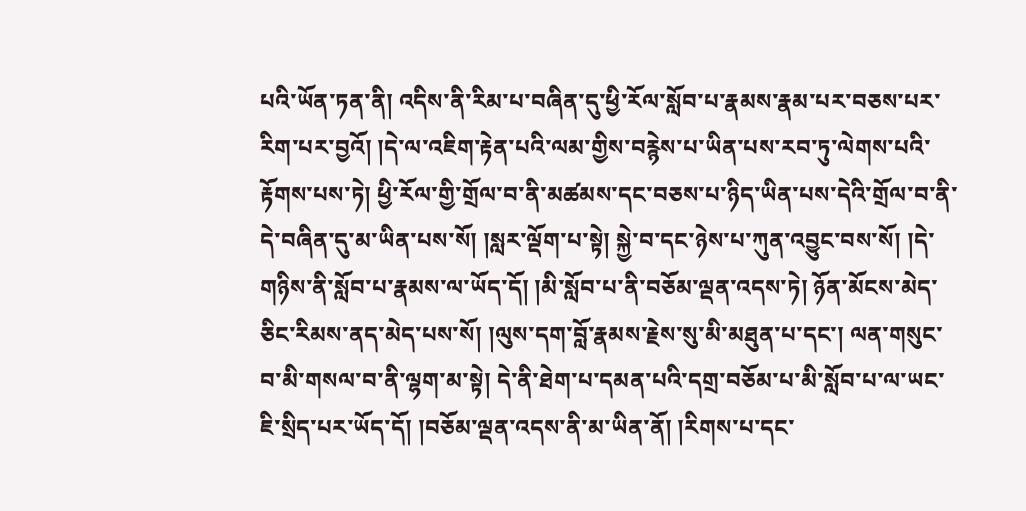པའི་ཡོན་ཏན་ནི། འདིས་ནི་རིམ་པ་བཞིན་དུ་ཕྱི་རོལ་སློབ་པ་རྣམས་རྣམ་པར་བཅས་པར་རིག་པར་བྱའོ། །དེ་ལ་འཇིག་རྟེན་པའི་ལམ་གྱིས་བརྙེས་པ་ཡིན་པས་རབ་ཏུ་ལེགས་པའི་རྟོགས་པས་ཏེ། ཕྱི་རོལ་གྱི་གྲོལ་བ་ནི་མཚམས་དང་བཅས་པ་ཉིད་ཡིན་པས་དེའི་གྲོལ་བ་ནི་དེ་བཞིན་དུ་མ་ཡིན་པས་སོ། །སླར་ལྡོག་པ་སྟེ། སྐྱེ་བ་དང་ཉེས་པ་ཀུན་འབྱུང་བས་སོ། །དེ་གཉིས་ནི་སློབ་པ་རྣམས་ལ་ཡོད་དོ། །མི་སློབ་པ་ནི་བཅོམ་ལྡན་འདས་ཏེ། ཉོན་མོངས་མེད་ཅིང་རིམས་ནད་མེད་པས་སོ། །ལུས་དག་བློ་རྣམས་རྗེས་སུ་མི་མཐུན་པ་དང་། ལན་གསུང་བ་མི་གསལ་བ་ནི་ལྷག་མ་སྟེ། དེ་ནི་ཐེག་པ་དམན་པའི་དགྲ་བཅོམ་པ་མི་སློབ་པ་ལ་ཡང་ཇི་སྲིད་པར་ཡོད་དོ། །བཅོམ་ལྡན་འདས་ནི་མ་ཡིན་ནོ། །རིགས་པ་དང་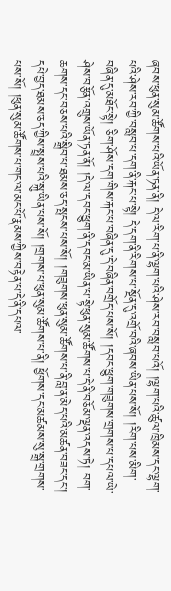ཞབས་ཕུན་སུམ་ཚོགས་པའི་ཡོན་ཏན་ནི། དེ་ལ་རིག་པ་ནི་ལྷག་པའི་ཤེས་རབ་བསླབ་པའོ། །ལྷག་པའི་ཚུལ་ཁྲིམས་དང་ལྷག་པའི་ཤེས་རབ་ཀྱི་བསླབ་པ་དག་ནི་རྐང་པ་སྟེ། དེ་དག་ནི་རིགས་པ་སྔོན་དུ་འགྲོ་བའི་ཞབས་ཡིན་པས་སོ། །རིག་པས་མིག་བཞིན་དུ་མཐོང་སྟེ། ཅིག་ཤོས་དག་གིས་རྐང་པ་བཞིན་དུ་དེ་བཞིན་བགྲོད་པས་སོ། །དབང་ཕྱུག་གཟུགས་གྲགས་པ་དཔལ་ཡེ་ཤེས་བརྩོན་འགྲུས་ཡོན་ཏན་ནོ། །དེ་ལ་དབང་ཕྱུག་ནི་དབང་མ་ཡིན་པ་སྟེ་ཕུན་སུམ་ཚོགས་པ་དེ་ནི་བཅོམ་ལྡན་འདས་ཏེ། བག་ཆགས་དང་བཅས་པའི་སྒྲིབ་པ་ཐམས་ཅད་སྤངས་པས་སོ། །གཟུགས་ཕུན་སུམ་ཚོགས་པ་ནི་བླ་ན་མེད་པའི་མཚན་བཟང་དང་། དཔེ་བྱད་ཐམས་ཅད་ཀྱིས་སྤྲས་པའི་སྐུ་ཡིན་པས་སོ། །གྲགས་པ་ཕུན་སུམ་ཚོགས་པ་ནི། ཕྱོགས་དང་མཚམས་སུ་སྒྲ་གྲགས་པས་སོ། །ཕུན་སུམ་ཚོགས་པ་གང་ལ་མང་པོ་རྣམས་ཀྱིས་བརྟེན་པ་དེ་ནི་དཔལ་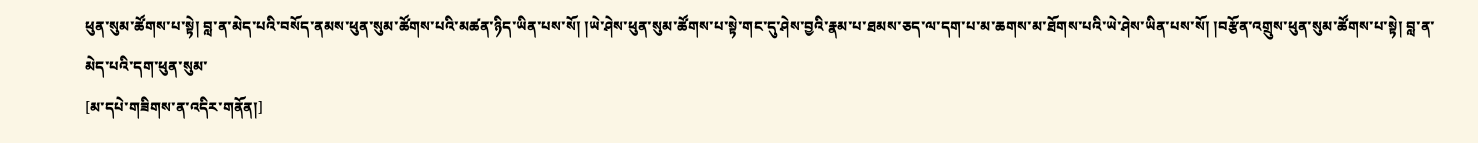ཕུན་སུམ་ཚོགས་པ་སྟེ། བླ་ན་མེད་པའི་བསོད་ནམས་ཕུན་སུམ་ཚོགས་པའི་མཚན་ཉིད་ཡིན་པས་སོ། །ཡེ་ཤེས་ཕུན་སུམ་ཚོགས་པ་སྟེ་གང་དུ་ཤེས་བྱའི་རྣམ་པ་ཐམས་ཅད་ལ་དག་པ་མ་ཆགས་མ་ཐོགས་པའི་ཡེ་ཤེས་ཡིན་པས་སོ། །བརྩོན་འགྲུས་ཕུན་སུམ་ཚོགས་པ་སྟེ། བླ་ན་མེད་པའི་དག་ཕུན་སུམ་
[མ་དཔེ་གཟིགས་ན་འདིར་གནོན།]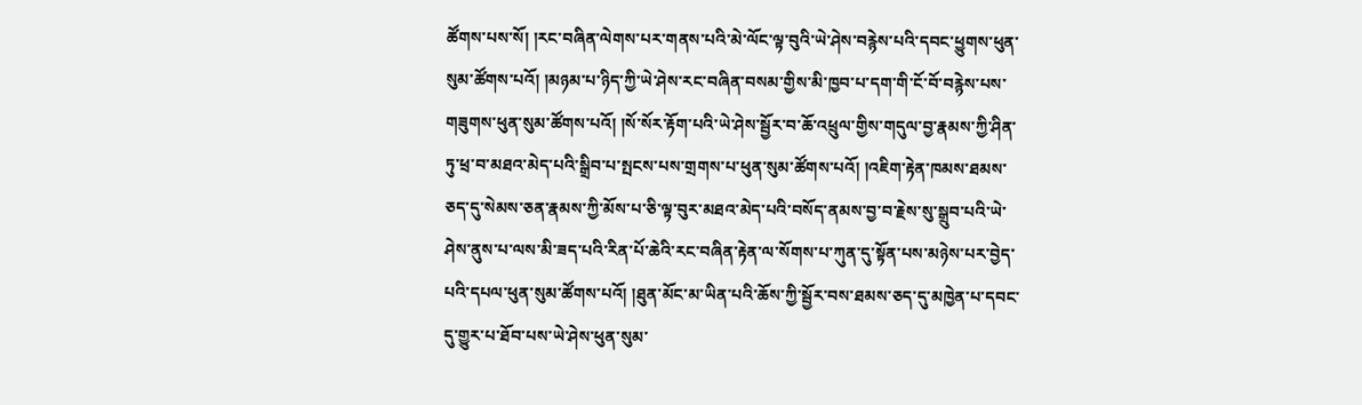ཚོགས་པས་སོ། །རང་བཞིན་ལེགས་པར་གནས་པའི་མེ་ལོང་ལྟ་བུའི་ཡེ་ཤེས་བརྙེས་པའི་དབང་ཕྱུགས་ཕུན་སུམ་ཚོགས་པའོ། །མཉམ་པ་ཉིད་ཀྱི་ཡེ་ཤེས་རང་བཞིན་བསམ་གྱིས་མི་ཁྱབ་པ་དག་གི་ངོ་བོ་བརྙེས་པས་གཟུགས་ཕུན་སུམ་ཚོགས་པའོ། །སོ་སོར་རྟོག་པའི་ཡེ་ཤེས་སྦྱོར་བ་ཆོ་འཕྲུལ་གྱིས་གདུལ་བྱ་རྣམས་ཀྱི་ཤིན་ཏུ་ཕྲ་བ་མཐའ་མེད་པའི་སྒྲིབ་པ་སྤངས་པས་གྲགས་པ་ཕུན་སུམ་ཚོགས་པའོ། །འཇིག་རྟེན་ཁམས་ཐམས་ཅད་དུ་སེམས་ཅན་རྣམས་ཀྱི་མོས་པ་ཅི་ལྟ་བུར་མཐའ་མེད་པའི་བསོད་ནམས་བྱ་བ་རྗེས་སུ་སྒྲུབ་པའི་ཡེ་ཤེས་ནུས་པ་ལས་མི་ཟད་པའི་རིན་པོ་ཆེའི་རང་བཞིན་རྟེན་ལ་སོགས་པ་ཀུན་དུ་སྟོན་པས་མཉེས་པར་བྱེད་པའི་དཔལ་ཕུན་སུམ་ཚོགས་པའོ། །ཐུན་མོང་མ་ཡིན་པའི་ཆོས་ཀྱི་སྦྱོར་བས་ཐམས་ཅད་དུ་མཁྱེན་པ་དབང་དུ་གྱུར་པ་ཐོབ་པས་ཡེ་ཤེས་ཕུན་སུམ་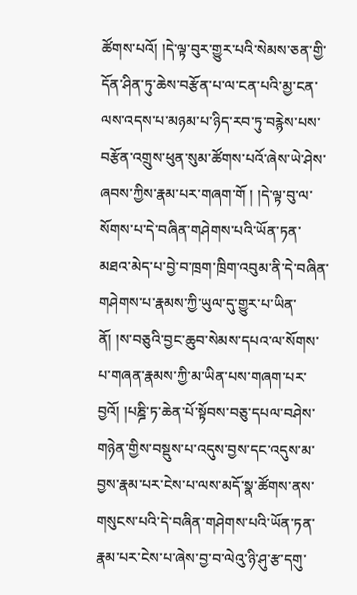ཚོགས་པའོ། །དེ་ལྟ་བུར་གྱུར་པའི་སེམས་ཅན་གྱི་དོན་ཤིན་ཏུ་ཆེས་བརྩོན་པ་ལ་ངན་པའི་མྱ་ངན་ལས་འདས་པ་མཉམ་པ་ཉིད་རབ་ཏུ་བརྙེས་པས་བརྩོན་འགྲུས་ཕུན་སུམ་ཚོགས་པའོ་ཞེས་ཡེ་ཤེས་ཞབས་ཀྱིས་རྣམ་པར་གཞག་གོ ། །དེ་ལྟ་བུ་ལ་སོགས་པ་དེ་བཞིན་གཤེགས་པའི་ཡོན་ཏན་མཐའ་མེད་པ་བྱེ་བ་ཁྲག་ཁྲིག་འབུམ་ནི་དེ་བཞིན་གཤེགས་པ་རྣམས་ཀྱི་ཡུལ་དུ་གྱུར་པ་ཡིན་ནོ། །ས་བཅུའི་བྱང་ཆུབ་སེམས་དཔའ་ལ་སོགས་པ་གཞན་རྣམས་ཀྱི་མ་ཡིན་པས་གཞག་པར་བྱའོ། །པཎྜི་ཏ་ཆེན་པོ་སྟོབས་བཅུ་དཔལ་བཤེས་གཉེན་གྱིས་བསྡུས་པ་འདུས་བྱས་དང་འདུས་མ་བྱས་རྣམ་པར་ངེས་པ་ལས་མདོ་སྣ་ཚོགས་ནས་གསུངས་པའི་དེ་བཞིན་གཤེགས་པའི་ཡོན་ཏན་རྣམ་པར་ངེས་པ་ཞེས་བྱ་བ་ལེའུ་ཉི་ཤུ་རྩ་དགུ་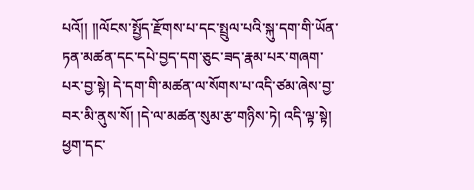པའོ།། །།ལོངས་སྤྱོད་རྫོགས་པ་དང་སྤྲུལ་པའི་སྐུ་དག་གི་ཡོན་ཏན་མཚན་དང་དཔེ་བྱད་དག་ཅུང་ཟད་རྣམ་པར་གཞག་པར་བྱ་སྟེ། དེ་དག་གི་མཚན་ལ་སོགས་པ་འདི་ཙམ་ཞེས་བྱ་བར་མི་ནུས་སོ། །དེ་ལ་མཚན་སུམ་རྩ་གཉིས་ཏེ། འདི་ལྟ་སྟེ། ཕྱག་དང་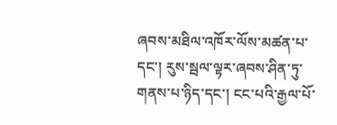ཞབས་མཐིལ་འཁོར་ལོས་མཚན་པ་དང་། རུས་སྦལ་ལྟར་ཞབས་ཤིན་ཏུ་གནས་པ་ཉིད་དང་། ངང་པའི་རྒྱལ་པོ་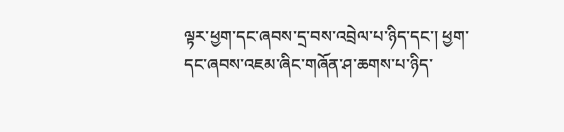ལྟར་ཕྱག་དང་ཞབས་དྲ་བས་འབྲེལ་པ་ཉིད་དང་། ཕྱག་དང་ཞབས་འཇམ་ཞིང་གཞོན་ཤ་ཆགས་པ་ཉིད་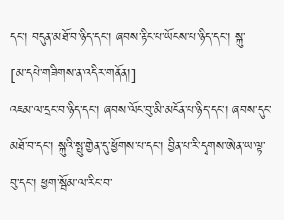དང་། བདུན་མཐོ་བ་ཉིད་དང་། ཞབས་རྟིང་པ་ཡོངས་པ་ཉིད་དང་། སྐུ་
[མ་དཔེ་གཟིགས་ན་འདིར་གནོན།]
འཇམ་ལ་དྲང་བ་ཉིད་དང་། ཞབས་ལོང་བུ་མི་མངོན་པ་ཉིད་དང་། ཞབས་དུང་མཐོ་བ་དང་། སྐུའི་སྤུ་གྱེན་དུ་ཕྱོགས་པ་དང་། བྱིན་པ་རི་དྭགས་ཨེན་ཡ་ལྟ་བུ་དང་། ཕྱག་སྦོམ་ལ་རིང་བ་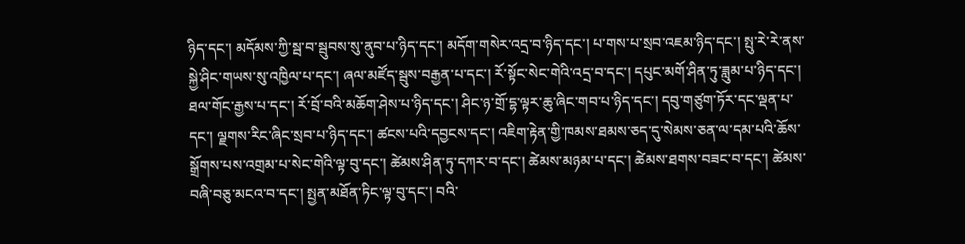ཉིད་དང་། མདོམས་ཀྱི་སྦ་བ་སྦུབས་སུ་ནུབ་པ་ཉིད་དང་། མདོག་གསེར་འདྲ་བ་ཉིད་དང་། པ་གས་པ་སྲབ་འཇམ་ཉིད་དང་། སྤུ་རེ་རེ་ནས་སྐྱེ་ཤིང་གཡས་སུ་འཁྱིལ་པ་དང་། ཞལ་མཛོད་སྦུས་བརྒྱན་པ་དང་། རོ་སྟོང་སེང་གེའི་འདྲ་བ་དང་། དཔུང་མགོ་ཤིན་ཏུ་ཟླུམ་པ་ཉིད་དང་། ཐལ་གོང་རྒྱས་པ་དང་། རོ་བྲོ་བའི་མཆོག་ཤེས་པ་ཉིད་དང་། ཤིང་ཉ་གྲོ་དྷ་ལྟར་ཆུ་ཞིང་གབ་པ་ཉིད་དང་། དབུ་གཙུག་ཏོར་དང་ལྡན་པ་དང་། ལྗགས་རིང་ཞིང་སྲབ་པ་ཉིད་དང་། ཚངས་པའི་དབྱངས་དང་། འཇིག་རྟེན་གྱི་ཁམས་ཐམས་ཅད་དུ་སེམས་ཅན་ལ་དམ་པའི་ཆོས་སྒྲོགས་པས་འགྲམ་པ་སེང་གེའི་ལྟ་བུ་དང་། ཚེམས་ཤིན་ཏུ་དཀར་བ་དང་། ཚེམས་མཉམ་པ་དང་། ཚེམས་ཐགས་བཟང་བ་དང་། ཚེམས་བཞི་བཅུ་མངའ་བ་དང་། སྤྱན་མཐོན་ཏིང་ལྟ་བུ་དང་། བའི་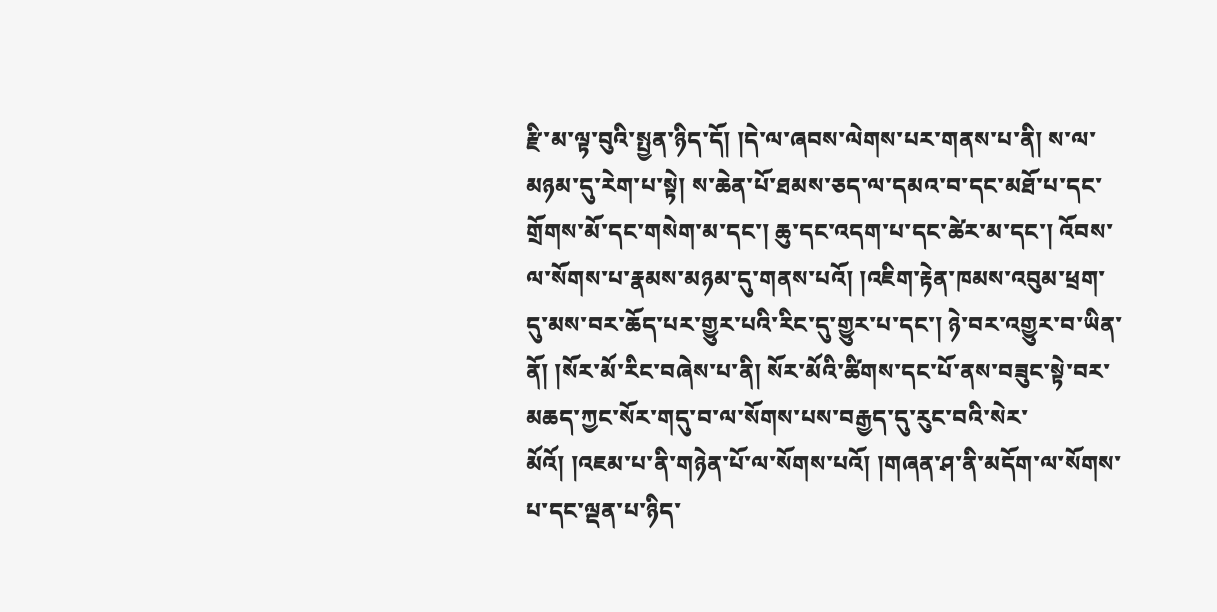རྫི་མ་ལྟ་བུའི་སྤྱན་ཉིད་དོ། །དེ་ལ་ཞབས་ལེགས་པར་གནས་པ་ནི། ས་ལ་མཉམ་དུ་རེག་པ་སྟེ། ས་ཆེན་པོ་ཐམས་ཅད་ལ་དམའ་བ་དང་མཐོ་པ་དང་གྲོགས་མོ་དང་གསེག་མ་དང་། ཆུ་དང་འདག་པ་དང་ཚེར་མ་དང་། འོབས་ལ་སོགས་པ་རྣམས་མཉམ་དུ་གནས་པའོ། །འཇིག་རྟེན་ཁམས་འབུམ་ཕྲག་དུ་མས་བར་ཆོད་པར་གྱུར་པའི་རིང་དུ་གྱུར་པ་དང་། ཉེ་བར་འགྱུར་བ་ཡིན་ནོ། །སོར་མོ་རིང་བཞེས་པ་ནི། སོར་མོའི་ཚིགས་དང་པོ་ནས་བཟུང་སྟེ་བར་མཆད་ཀྱང་སོར་གདུ་བ་ལ་སོགས་པས་བརྒྱད་དུ་རུང་བའི་སེར་མོའོ། །འཇམ་པ་ནི་གཉེན་པོ་ལ་སོགས་པའོ། །གཞན་ཤ་ནི་མདོག་ལ་སོགས་པ་དང་ལྡན་པ་ཉིད་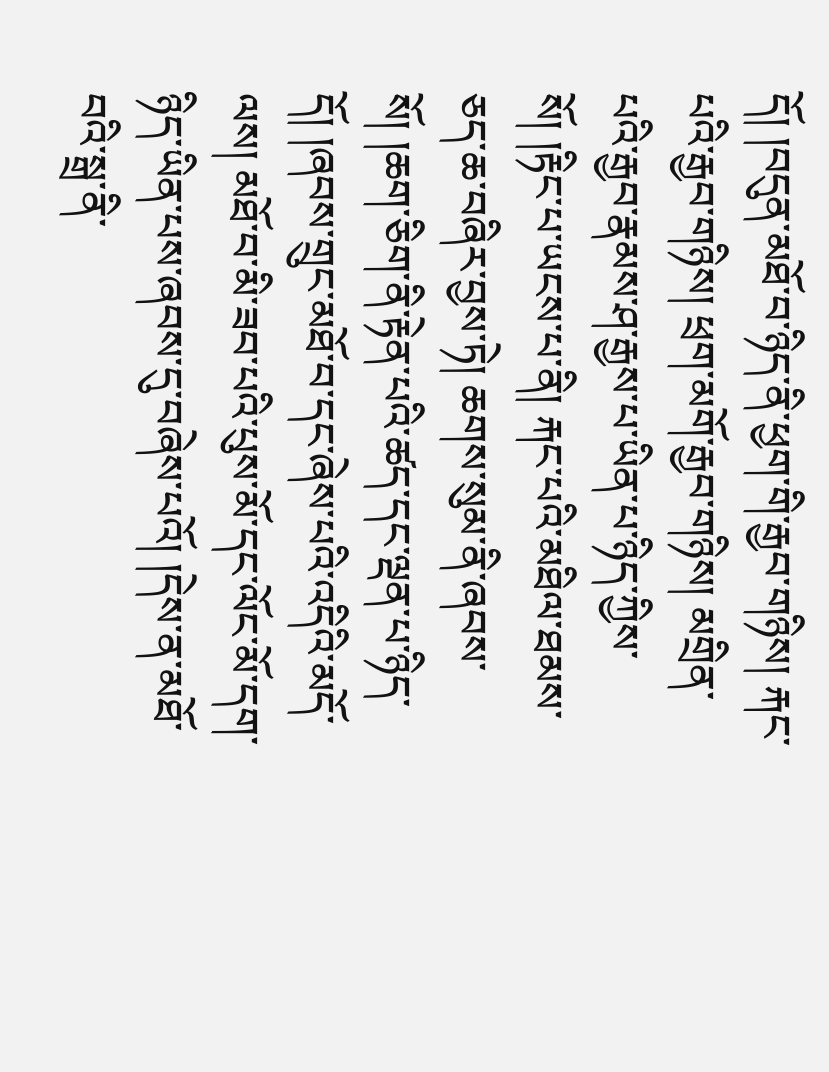དོ། །བདུན་མཐོ་བ་ཉིད་ནི་ཕྱག་གི་རྒྱབ་གཉིས། རྐང་པའི་རྒྱབ་གཉིས། ཕྲག་མགོ་རྒྱབ་གཉིས། མགྲིན་པའི་རྒྱབ་རྣམས་ཤ་རྒྱས་པ་ཡིན་པ་ཉིད་ཀྱིས་སོ། །རྟིང་པ་ཡངས་པ་ནི། རྐང་པའི་མཐིལ་ཐམས་ཅད་ཆ་བཞིར་བྱས་ཏེ། ཆགས་སུམ་ནི་ཞབས་སོ། །ཆག་ཅིག་ནི་རྟེན་པའི་ཚད་དང་ལྡན་པ་ཉིད་དོ། །ཞབས་གྲུང་མཐོ་བ་དང་ཞེས་པའི་འདིའི་མདོ་ལས། མཐོ་བ་མི་ཟབ་པའི་པུས་མོ་དང་ལོང་མོ་དག་ཉིད་ཡིན་པས་ཞབས་དུ་བཞེས་པའོ། །དེས་ན་མཐོ་བའི་སྒྲ་ནི་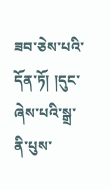ཟབ་ཅེས་པའི་དོན་ཏོ། །དུང་ཞེས་པའི་སྒྲ་ནི་པུས་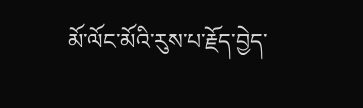མོ་ལོང་མོའི་རུས་པ་རྗོད་བྱེད་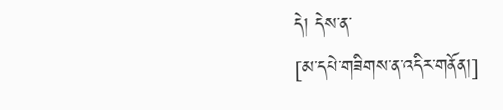དེ། དེས་ན་
[མ་དཔེ་གཟིགས་ན་འདིར་གནོན།]